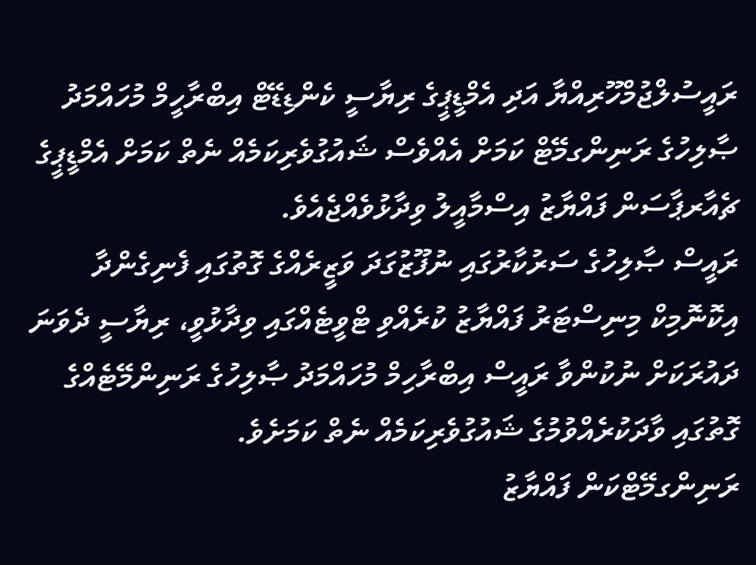ރައީސުލްޖުމްހޫރިއްޔާ އަދި އެމްޑީޕީގެ ރިޔާސީ ކެންޑިޑޭޓް އިބްރާހީމް މުހައްމަދު ޞާލިހުގެ ރަނިންގމޭޓް ކަމަށް އެއްވެސް ޝައުގުވެރިކަމެއް ނެތް ކަމަށް އެމްޑީޕީގެ ޗެއާރޕާސަން ފައްޔާޒު އިސްމާއީލު ވިދާޅުވެއްޖެއެވެ.
ރައީސް ޞާލިހުގެ ސަރުކާރުގައި ނުފޫޒުގަދަ ވަޒީރެއްގެ ގޮތުގައި ފެނިގެންދާ އިކޮނޮމިކް މިނިސްޓަރު ފައްޔާޒު ކުރެއްވި ޓްވީޓެއްގައި ވިދާޅުވީ، ރިޔާސީ ދެވަނަ ދައުރަކަށް ނުކުންވާ ރައީސް އިބްރާހިމް މުހައްމަދު ޞާލިހުގެ ރަނިންމޭޓެއްގެ ގޮތުގައި ވާދަކުރެއްވުމުގެ ޝައުގުވެރިކަމެއް ނެތް ކަމަށެވެ.
ރަނިންގމޭޓްކަން ފައްޔާޒު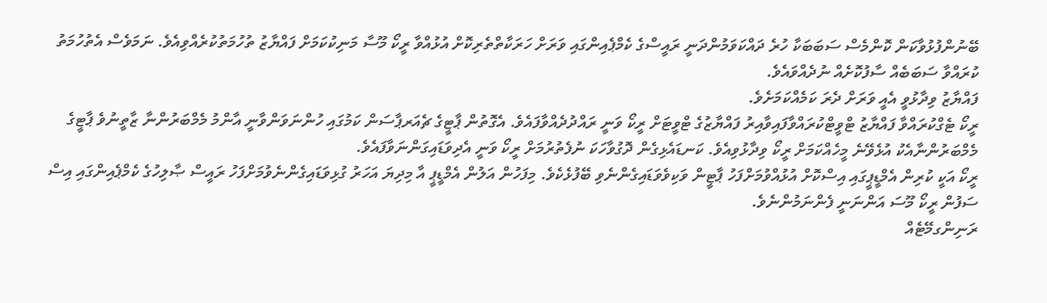ބޭނުންފުޅުވާކަން ކޮންމެސް ސަބަބަކާ ހުރެ ދައްކަވަމުންދަނީ ރައީސްގެ ކެމްޕެއިންގައި ވަރަށް ހަރަކާތްތެރިކޮށް އުޅުއްވާ ރީކޯ މޫސާ މަނިކުކަމަށް ފައްޔާޒު ތުހުމަތުކުރެއްވިއެވެ. ނަމަވެސް އެތުހުމަތު ކުރައްވާ ސަބަބެއް ސާފުކޮށެއް ނުދެއްވައެވެ.
ފައްޔާޒު ވިދާޅުވީ އެއީ ވަރަށް ދެރަ ކަމެއްކަމަށެވެ.
ރީކޯ ޓެގްކުރައްވާ ފައްޔާޒު ޓްވީޓްކުރައްވާފައިވާއިރު ފައްޔާޒުގެ ޓްވީޓަށް ރީކޯ ވަނީ ރައްދުދެއްވާފައެވެ. އެގޮތުން ޕާޓީގެ ޗެއަރޕާސަން ކަމުގައި ހުންނަވަންވާނީ އާންމު މެމްބަރުންނާ ޒާތީނުވެ ޕާޓީގެ މެމްބަރުންނާއެކު އުޅެވޭނެ މީހެއްކަމަށް ރީކޯ ވިދާޅުވިއެވެ. ކަނޑައެޅިގެން ދޮގުވާހަކަ ނުފެތުރުމަށް ރީކޯ ވަނީ އެދިވަޑައިގަންނަވާފައެވެ.
ރީކޯ އަކީ ކުރިން އެމްޑީޕީގައި އިސްކޮށް އުޅުއްވުމަށްފަހު ޕާޓީން ވަކިވެވަޑައިގެންނެވި ބޭފުޅެކެވެ. މިފަހުން އަލުން އެމްޑީޕީ އާ މިދިޔަ އަހަރު ގުޅިވަޑައިގެންނެވުމަށްފަހު ރައީސް ޞާލިހުގެ ކެމްޕެއިންގައި އިސް ސަފުން ރީކޯ މޫސަ އަންނަނީ ފެންނަމުންނެވެ.
ރަނިންގމޭޓެއް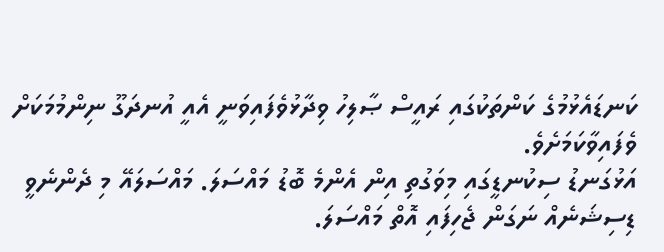ކަނޑައެޅުމުގެ ކަންތަކުގައި ރައީސް ޞާލިހު ވިދާޅުވެފައިވަނީ އެއީ އުނދަގޫ ނިންމުމަކަށް ވެފައިވާކަމަށެވެ.
އަޅުގަނޑު ސިކުނޑީގައި މިވަގުތި އިން އެންމެ ބޮޑު މައްސަލަ. މައްސަލައޭ މި ދެންނެވީ ޑިސިޝަނެއް ނަގަން ޖެހިފައި އޮތް މައްސަލަ.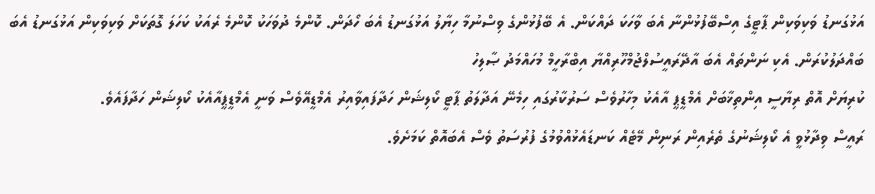އަޅުގަނޑު ވަކިވަކިން ޕާޓީގެ އިސްބޭފުޅުންނާ އެބަ ވާހަކަ ދައްކަން. އެ ބޭފުޅުންގެ ވިސްނުމާ ހިޔާލު އަޅުގަނޑު އެބަ ހޯދަން. ކޮންމެ ދުވަހަކު ކޮންމެ ރެއަކު ކަހަލަ ގޮތަކަށް ވަކިވަކިން އަޅުގަނޑު އެބަ ބައްދަލުކުރަން. އެކި ނަންތައް އެބަ އާދޭރައީސުލްޖުމްހޫރިއްޔާ އިބްރާހީމް މުހައްމަދު ޞާލިހު
ކުރިޔަށް އޮތް ރިޔާސީ އިންތިޚާބަށް އެމްޑީޕީ އާއެކު މިހާރުވެސް ސަރުކާރުގައި ހިމެނޭ އަދާލަތު ޕާޓީ ކޯލިޝަން ހަދާފައިވާއިރު އެމްޑީއޭވެސް ވަނީ އެމްޑީޕީއާއެކު ކޯލިޝަން ހަދާފައެވެ.
ރައީސް ވިދާޅުވީ އެ ކޯލިޝަނުގެ ތެރެއިން ރަނިން މޭޓެއް ކަނޑައެޅުއްވުމުގެ ފުރުސަތު ވެސް އެބައޮތް ކަމަށެވެ.